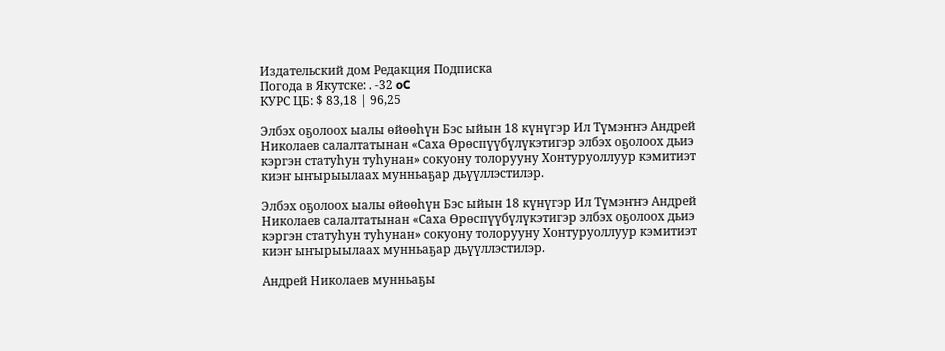Издательский дом Редакция Подписка
Погода в Якутске: . -32 oC
КУРС ЦБ: $ 83,18 | 96,25

Элбэх оҕолоох ыалы өйөөһүн Бэс ыйын 18 күнүгэр Ил Түмэҥҥэ Андрей Николаев салалтатынан «Саха Өрөспүүбүлүкэтигэр элбэх оҕолоох дьиэ кэргэн статуһун туһунан» сокуону толорууну Хонтуруоллуур кэмитиэт киэҥ ыҥырыылаах мунньаҕар дьүүллэстилэр.

Элбэх оҕолоох ыалы өйөөһүн Бэс ыйын 18 күнүгэр Ил Түмэҥҥэ Андрей Николаев салалтатынан «Саха Өрөспүүбүлүкэтигэр элбэх оҕолоох дьиэ кэргэн статуһун туһунан» сокуону толорууну Хонтуруоллуур кэмитиэт киэҥ ыҥырыылаах мунньаҕар дьүүллэстилэр.

Андрей Николаев мунньаҕы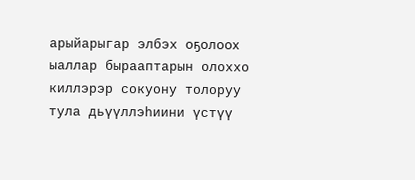арыйарыгар элбэх оҕолоох ыаллар бырааптарын олоххо киллэрэр сокуону толоруу тула дьүүллэһиини үстүү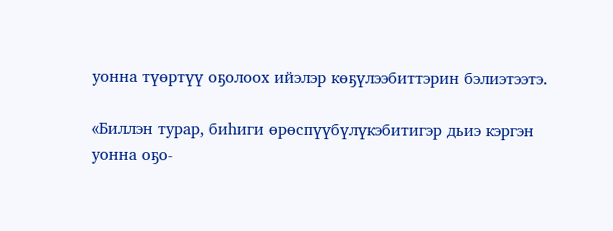уонна түөртүү оҕолоох ийэлэр көҕүлээбиттэрин бэлиэтээтэ.

«Биллэн турар, биһиги өрөспүүбүлүкэбитигэр дьиэ кэргэн уонна оҕо-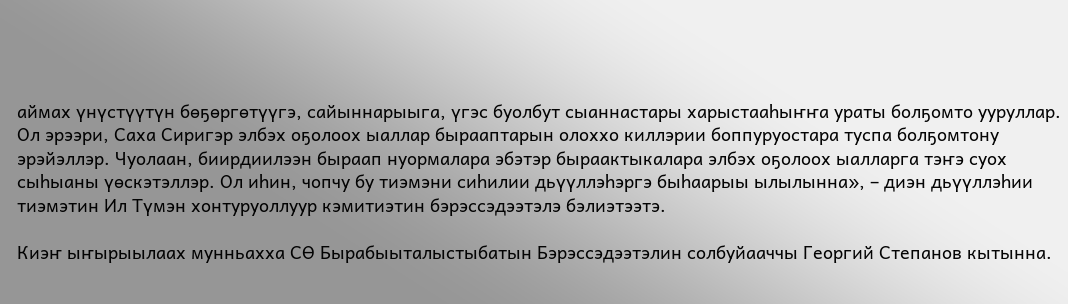аймах үнүстүүтүн бөҕөргөтүүгэ, сайыннарыыга, үгэс буолбут сыаннастары харыстааһыҥҥа ураты болҕомто ууруллар. Ол эрээри, Саха Сиригэр элбэх оҕолоох ыаллар бырааптарын олоххо киллэрии боппуруостара туспа болҕомтону эрэйэллэр. Чуолаан, биирдиилээн быраап нуормалара эбэтэр быраактыкалара элбэх оҕолоох ыалларга тэҥэ суох сыһыаны үөскэтэллэр. Ол иһин, чопчу бу тиэмэни сиһилии дьүүллэһэргэ быһаарыы ылылынна», – диэн дьүүллэһии тиэмэтин Ил Түмэн хонтуруоллуур кэмитиэтин бэрэссэдээтэлэ бэлиэтээтэ.

Киэҥ ыҥырыылаах мунньахха СӨ Бырабыыталыстыбатын Бэрэссэдээтэлин солбуйааччы Георгий Степанов кытынна.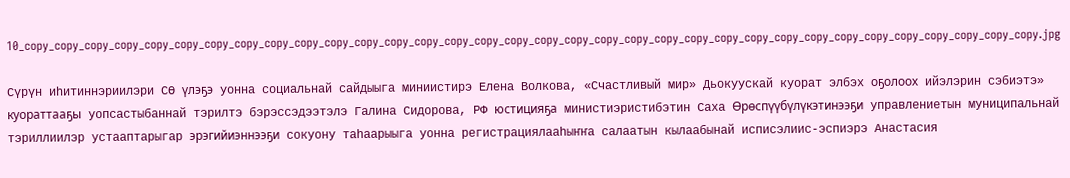10_copy_copy_copy_copy_copy_copy_copy_copy_copy_copy_copy_copy_copy_copy_copy_copy_copy_copy_copy_copy_copy_copy_copy_copy_copy_copy_copy_copy_copy_copy_copy_copy_copy_copy.jpg

Сүрүн иһитиннэриилэри СӨ үлэҕэ уонна социальнай сайдыыга миниистирэ Елена Волкова, «Счастливый мир» Дьокуускай куорат элбэх оҕолоох ийэлэрин сэбиэтэ» куораттааҕы уопсастыбаннай тэрилтэ бэрэссэдээтэлэ Галина Сидорова, РФ юстицияҕа министиэристибэтин Саха Өрөспүүбүлүкэтинээҕи управлениетын муниципальнай тэриллиилэр устааптарыгар эрэгийиэннээҕи сокуону таһаарыыга уонна регистрациялааһыҥҥа салаатын кылаабынай исписэлиис-эспиэрэ Анастасия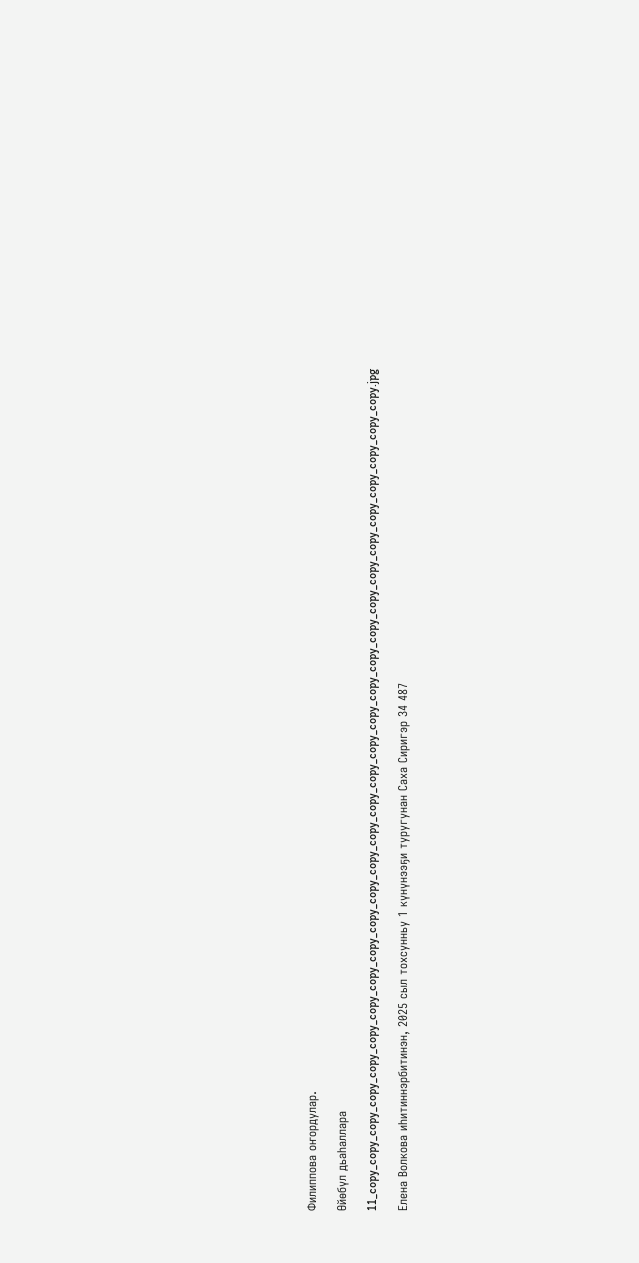Филиппова оҥордулар.

Өйөбүл дьаһаллара

11_copy_copy_copy_copy_copy_copy_copy_copy_copy_copy_copy_copy_copy_copy_copy_copy_copy_copy_copy_copy_copy_copy_copy_copy_copy_copy_copy_copy.jpg

Елена Волкова иһитиннэрбитинэн, 2025 сыл тохсунньу 1 күнүнээҕи туругунан Саха Сиригэр 34 487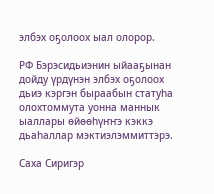элбэх оҕолоох ыал олорор.

РФ Бэрэсидьиэнин ыйааҕынан дойду үрдүнэн элбэх оҕолоох дьиэ кэргэн быраабын статуһа олохтоммута уонна маннык ыаллары өйөөһүҥҥэ кэккэ дьаһаллар мэктиэлэммиттэрэ.

Саха Сиригэр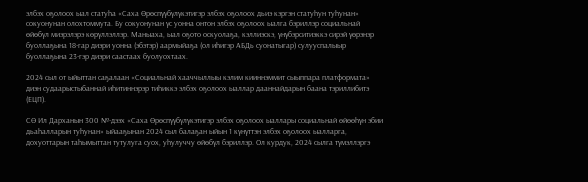элбэх оҕолоох ыал статуһа «Саха Өрөспүүбүлүкэтигэр элбэх оҕолоох дьиэ кэргэн статуһун туһунан» сокуонунан олохтоммута. Бу сокуонунан үс уонна онтон элбэх оҕолоох ыалга бэриллэр социальнай өйөбүл миэрэлэрэ көрүллэллэр. Маныаха, ыал оҕото оскуолаҕа, кэллиэскэ, үнүбэрситиэккэ сирэй үөрэнэр буоллаҕына 18-гар диэри уонна (эбэтэр) аармыйаҕа (ол иһигэр АБДь суонатыгар) сулууспалыыр буоллаҕына 23-гэр диэри саастаах буолуохтаах.

2024 сыл от ыйыттан саҕалаан «Социальнай хааччыллыы кэлим кииннэммит сыыппара платформата» диэн судаарыстыбаннай иһитиннэрэр тиһиккэ элбэх оҕолоох ыаллар дааннайдарын баана тэриллибитэ (ЕЦП).

СӨ Ил Дарханын 300 №-дээх «Саха Өрөспүүбүлүкэтигэр элбэх оҕолоох ыаллары социальнай өйөөһүн эбии дьаһалларын туһунан» ыйааҕынан 2024 сыл балаҕан ыйын 1 күнүттэн элбэх оҕолоох ыалларга, дохуоттарын таһымыттан тутулуга суох, уһулуччу өйөбүл бэриллэр. Ол курдук, 2024 сылга түмэллэргэ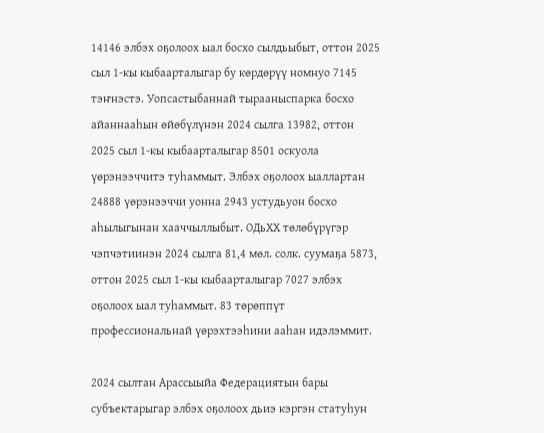14146 элбэх оҕолоох ыал босхо сылдьыбыт, оттон 2025 сыл 1-кы кыбаарталыгар бу көрдөрүү номнуо 7145 тэҥнэстэ. Уопсастыбаннай тырааныспарка босхо айаннааһын өйөбүлүнэн 2024 сылга 13982, оттон 2025 сыл 1-кы кыбаарталыгар 8501 оскуола үөрэнээччитэ туһаммыт. Элбэх оҕолоох ыаллартан 24888 үөрэнээччи уонна 2943 устудьуон босхо аһылыгынан хааччыллыбыт. ОДьХХ төлөбүрүгэр чэпчэтиинэн 2024 сылга 81,4 мөл. солк. суумаҕа 5873, оттон 2025 сыл 1-кы кыбаарталыгар 7027 элбэх оҕолоох ыал туһаммыт. 83 төрөппүт профессиональнай үөрэхтээһини ааһан идэлэммит.

2024 сылтан Арассыыйа Федерациятын бары субъектарыгар элбэх оҕолоох дьиэ кэргэн статуһун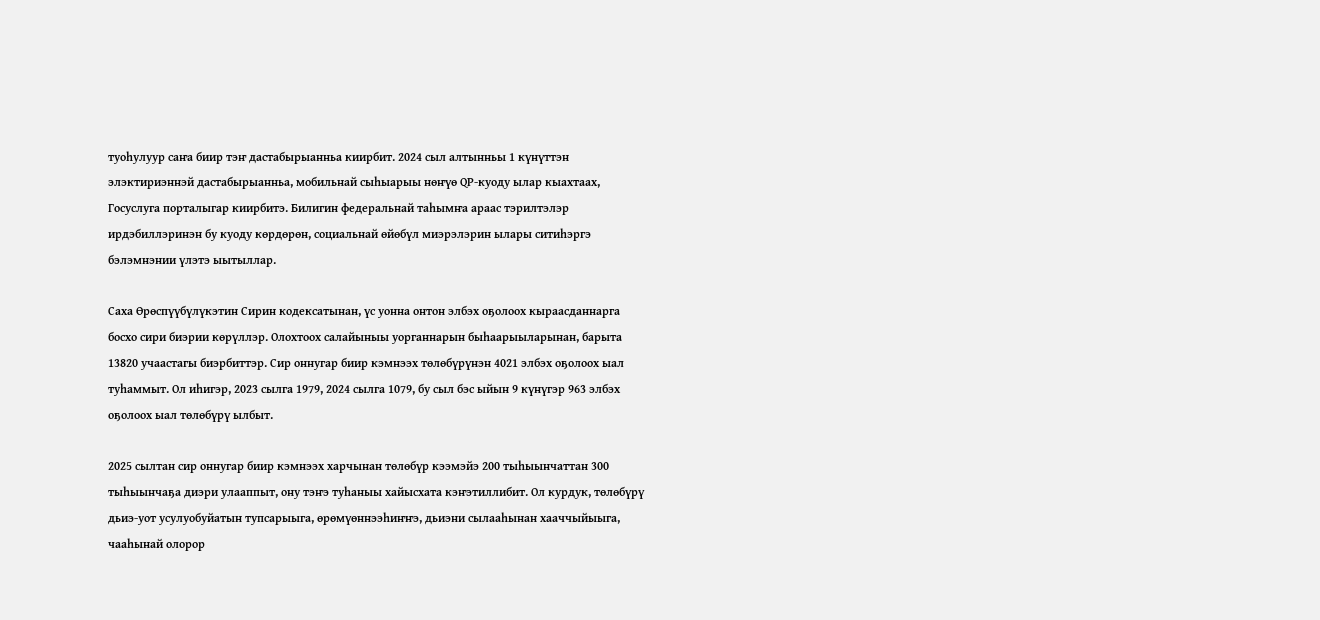туоһулуур саҥа биир тэҥ дастабырыанньа киирбит. 2024 сыл алтынньы 1 күнүттэн элэктириэннэй дастабырыанньа, мобильнай сыһыарыы нөҥүө QР-куоду ылар кыахтаах, Госуслуга порталыгар киирбитэ. Билигин федеральнай таһымҥа араас тэрилтэлэр ирдэбиллэринэн бу куоду көрдөрөн, социальнай өйөбүл миэрэлэрин ылары ситиһэргэ бэлэмнэнии үлэтэ ыытыллар.

Саха Өрөспүүбүлүкэтин Сирин кодексатынан, үс уонна онтон элбэх оҕолоох кыраасданнарга босхо сири биэрии көрүллэр. Олохтоох салайыныы уорганнарын быһаарыыларынан, барыта 13820 учаастагы биэрбиттэр. Сир оннугар биир кэмнээх төлөбүрүнэн 4021 элбэх оҕолоох ыал туһаммыт. Ол иһигэр, 2023 сылга 1979, 2024 сылга 1079, бу сыл бэс ыйын 9 күнүгэр 963 элбэх оҕолоох ыал төлөбүрү ылбыт.

2025 сылтан сир оннугар биир кэмнээх харчынан төлөбүр кээмэйэ 200 тыһыынчаттан 300 тыһыынчаҕа диэри улааппыт, ону тэҥэ туһаныы хайысхата кэҥэтиллибит. Ол курдук, төлөбүрү дьиэ-уот усулуобуйатын тупсарыыга, өрөмүөннээһиҥҥэ, дьиэни сылааһынан хааччыйыыга, чааһынай олорор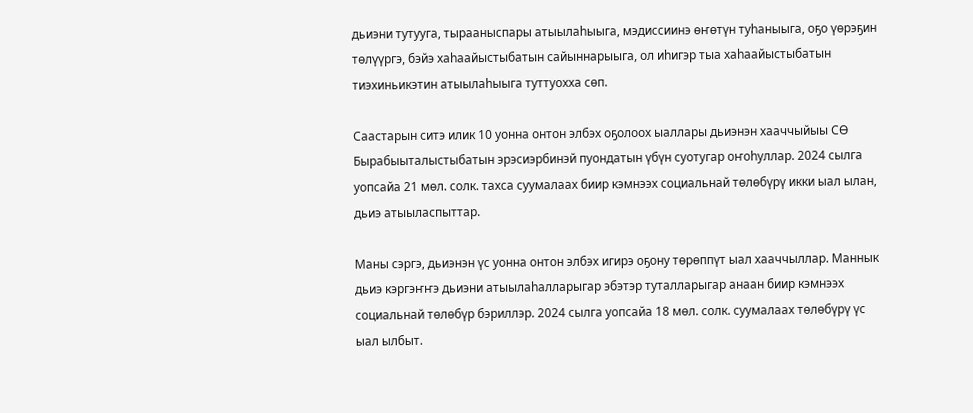дьиэни тутууга, тырааныспары атыылаһыыга, мэдиссиинэ өҥөтүн туһаныыга, оҕо үөрэҕин төлүүргэ, бэйэ хаһаайыстыбатын сайыннарыыга, ол иһигэр тыа хаһаайыстыбатын тиэхиньикэтин атыылаһыыга туттуохха сөп.

Саастарын ситэ илик 10 уонна онтон элбэх оҕолоох ыаллары дьиэнэн хааччыйыы СӨ Бырабыыталыстыбатын эрэсиэрбинэй пуондатын үбүн суотугар оҥоһуллар. 2024 сылга уопсайа 21 мөл. солк. тахса суумалаах биир кэмнээх социальнай төлөбүрү икки ыал ылан, дьиэ атыыласпыттар.

Маны сэргэ, дьиэнэн үс уонна онтон элбэх игирэ оҕону төрөппүт ыал хааччыллар. Маннык дьиэ кэргэҥҥэ дьиэни атыылаһалларыгар эбэтэр туталларыгар анаан биир кэмнээх социальнай төлөбүр бэриллэр. 2024 сылга уопсайа 18 мөл. солк. суумалаах төлөбүрү үс ыал ылбыт.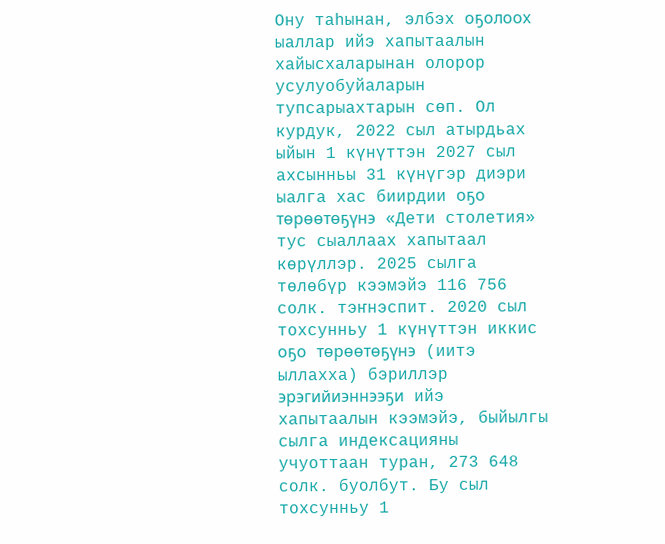Ону таһынан, элбэх оҕолоох ыаллар ийэ хапытаалын хайысхаларынан олорор усулуобуйаларын тупсарыахтарын сөп. Ол курдук, 2022 сыл атырдьах ыйын 1 күнүттэн 2027 сыл ахсынньы 31 күнүгэр диэри ыалга хас биирдии оҕо төрөөтөҕүнэ «Дети столетия» тус сыаллаах хапытаал көрүллэр. 2025 сылга төлөбүр кээмэйэ 116 756 солк. тэҥнэспит. 2020 сыл тохсунньу 1 күнүттэн иккис оҕо төрөөтөҕүнэ (иитэ ыллахха) бэриллэр эрэгийиэннээҕи ийэ хапытаалын кээмэйэ, быйылгы сылга индексацияны учуоттаан туран, 273 648 солк. буолбут. Бу сыл тохсунньу 1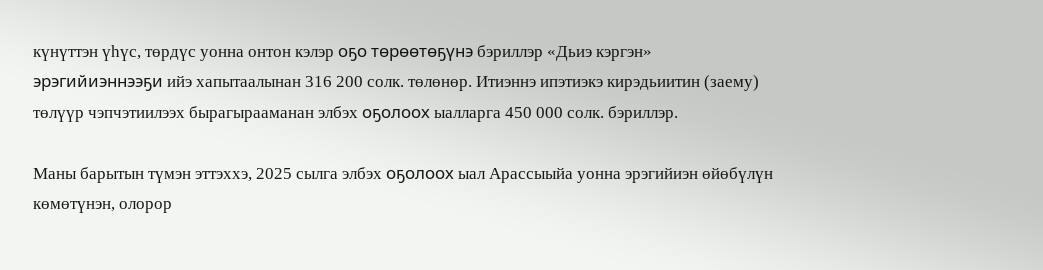күнүттэн үһүс, төрдүс уонна онтон кэлэр оҕо төрөөтөҕүнэ бэриллэр «Дьиэ кэргэн» эрэгийиэннээҕи ийэ хапытаалынан 316 200 солк. төлөнөр. Итиэннэ ипэтиэкэ кирэдьиитин (заему) төлүүр чэпчэтиилээх бырагырааманан элбэх оҕолоох ыалларга 450 000 солк. бэриллэр.

Маны барытын түмэн эттэххэ, 2025 сылга элбэх оҕолоох ыал Арассыыйа уонна эрэгийиэн өйөбүлүн көмөтүнэн, олорор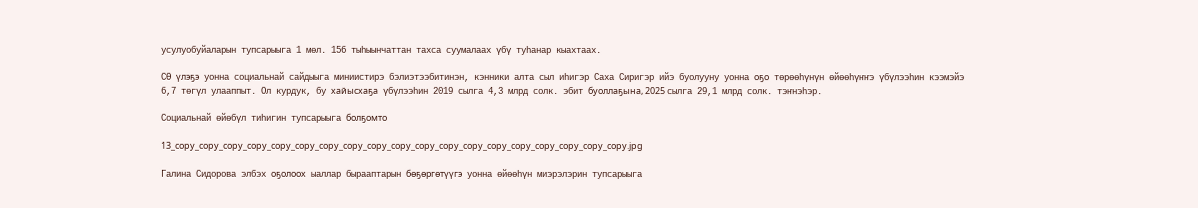усулуобуйаларын тупсарыыга 1 мөл. 156 тыһыынчаттан тахса суумалаах үбү туһанар кыахтаах.

СӨ үлэҕэ уонна социальнай сайдыыга миниистирэ бэлиэтээбитинэн, кэнники алта сыл иһигэр Саха Сиригэр ийэ буолууну уонна оҕо төрөөһүнүн өйөөһүҥҥэ үбүлээһин кээмэйэ 6,7 төгүл улааппыт. Ол курдук, бу хайысхаҕа үбүлээһин 2019 сылга 4,3 млрд солк. эбит буоллаҕына, 2025 сылга 29,1 млрд солк. тэҥнэһэр.

Социальнай өйөбүл тиһигин тупсарыыга болҕомто

13_copy_copy_copy_copy_copy_copy_copy_copy_copy_copy_copy_copy_copy_copy_copy_copy_copy_copy_copy.jpg

Галина Сидорова элбэх оҕолоох ыаллар бырааптарын бөҕөргөтүүгэ уонна өйөөһүн миэрэлэрин тупсарыыга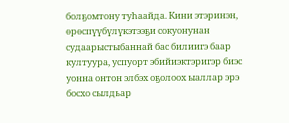болҕомтону туһаайда. Кини этэринэн, өрөспүүбүлүкэтээҕи сокуонунан судаарыстыбаннай бас билиигэ баар култуура, успуорт эбийиэктэригэр биэс уонна онтон элбэх оҕолоох ыаллар эрэ босхо сылдьар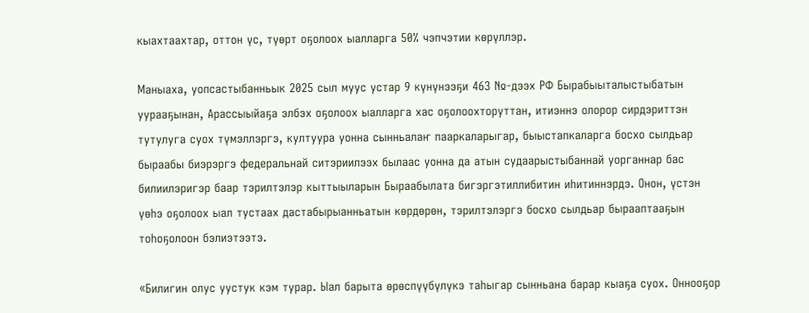кыахтаахтар, оттон үс, түөрт оҕолоох ыалларга 50% чэпчэтии көрүллэр.

Маныаха, уопсастыбанньык 2025 сыл муус устар 9 күнүнээҕи 463 №-дээх РФ Бырабыыталыстыбатын уурааҕынан, Арассыыйаҕа элбэх оҕолоох ыалларга хас оҕолоохторуттан, итиэннэ олорор сирдэриттэн тутулуга суох түмэллэргэ, култуура уонна сынньалаҥ пааркаларыгар, быыстапкаларга босхо сылдьар быраабы биэрэргэ федеральнай ситэриилээх былаас уонна да атын судаарыстыбаннай уорганнар бас билиилэригэр баар тэрилтэлэр кыттыыларын Быраабылата бигэргэтиллибитин иһитиннэрдэ. Онон, үстэн үөһэ оҕолоох ыал тустаах дастабырыанньатын көрдөрөн, тэрилтэлэргэ босхо сылдьар бырааптааҕын тоһоҕолоон бэлиэтээтэ.

«Билигин олус уустук кэм турар. Ыал барыта өрөспүүбүлүкэ таһыгар сынньана барар кыаҕа суох. Оннооҕор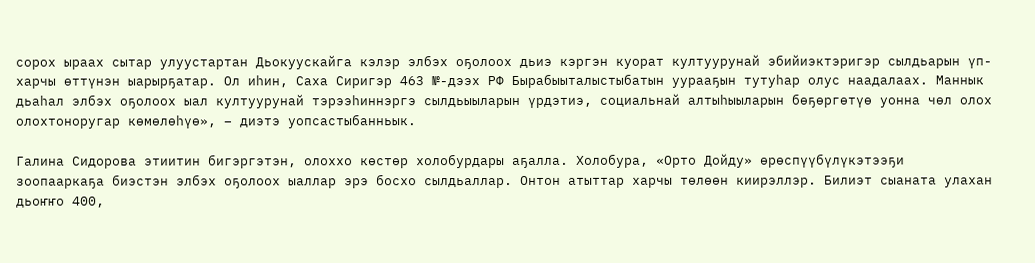сорох ыраах сытар улуустартан Дьокуускайга кэлэр элбэх оҕолоох дьиэ кэргэн куорат култуурунай эбийиэктэригэр сылдьарын үп-харчы өттүнэн ыарырҕатар. Ол иһин, Саха Сиригэр 463 №-дээх РФ Бырабыыталыстыбатын уурааҕын тутуһар олус наадалаах. Маннык дьаһал элбэх оҕолоох ыал култуурунай тэрээһиннэргэ сылдьыыларын үрдэтиэ, социальнай алтыһыыларын бөҕөргөтүө уонна чөл олох олохтоноругар көмөлөһүө», – диэтэ уопсастыбанньык.

Галина Сидорова этиитин бигэргэтэн, олоххо көстөр холобурдары аҕалла. Холобура, «Орто Дойду» өрөспүүбүлүкэтээҕи зоопааркаҕа биэстэн элбэх оҕолоох ыаллар эрэ босхо сылдьаллар. Онтон атыттар харчы төлөөн киирэллэр. Билиэт сыаната улахан дьоҥҥо 400,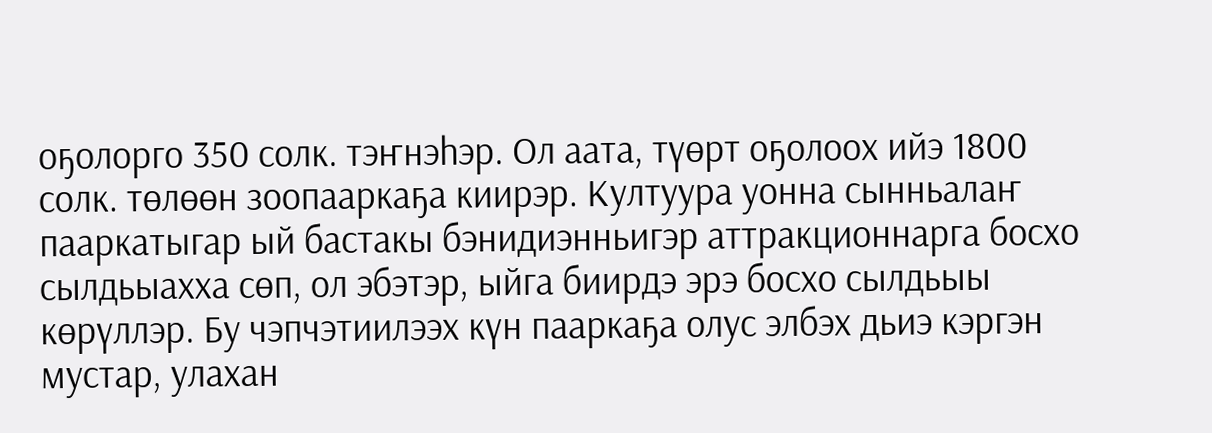оҕолорго 350 солк. тэҥнэһэр. Ол аата, түөрт оҕолоох ийэ 1800 солк. төлөөн зоопааркаҕа киирэр. Култуура уонна сынньалаҥ пааркатыгар ый бастакы бэнидиэнньигэр аттракционнарга босхо сылдьыахха сөп, ол эбэтэр, ыйга биирдэ эрэ босхо сылдьыы көрүллэр. Бу чэпчэтиилээх күн пааркаҕа олус элбэх дьиэ кэргэн мустар, улахан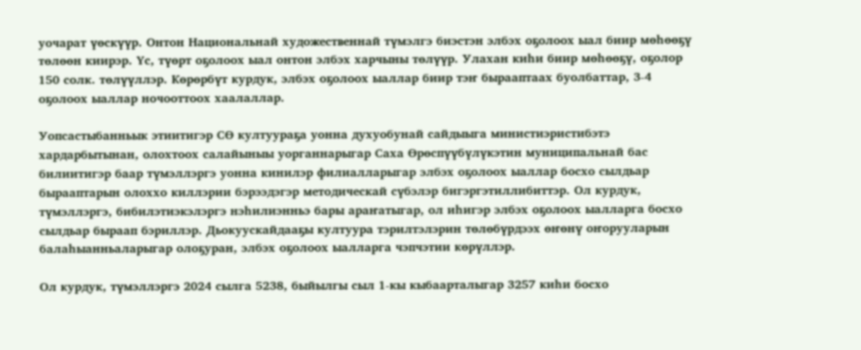уочарат үөскүүр. Онтон Национальнай художественнай түмэлгэ биэстэн элбэх оҕолоох ыал биир мөһөөҕү төлөөн киирэр. Үс, түөрт оҕолоох ыал онтон элбэх харчыны төлүүр. Улахан киһи биир мөһөөҕү, оҕолор 150 солк. төлүүллэр. Көрөрбүт курдук, элбэх оҕолоох ыаллар биир тэҥ бырааптаах буолбаттар, 3-4 оҕолоох ыаллар ночооттоох хаалаллар.

Уопсастыбанньык этиитигэр СӨ култуураҕа уонна духуобунай сайдыыга министиэристибэтэ хардарбытынан, олохтоох салайыныы уорганнарыгар Саха Өрөспүүбүлүкэтин муниципальнай бас билиитигэр баар түмэллэргэ уонна кинилэр филиалларыгар элбэх оҕолоох ыаллар босхо сылдьар бырааптарын олоххо киллэрии бэрээдэгэр методическай сүбэлэр бигэргэтиллибиттэр. Ол курдук, түмэллэргэ, бибилэтиэкэлэргэ нэһилиэнньэ бары араҥатыгар, ол иһигэр элбэх оҕолоох ыалларга босхо сылдьар быраап бэриллэр. Дьокуускайдааҕы култуура тэрилтэлэрин төлөбүрдээх өҥөнү оҥорууларын балаһыанньаларыгар олоҕуран, элбэх оҕолоох ыалларга чэпчэтии көрүллэр.

Ол курдук, түмэллэргэ 2024 сылга 5238, быйылгы сыл 1-кы кыбаарталыгар 3257 киһи босхо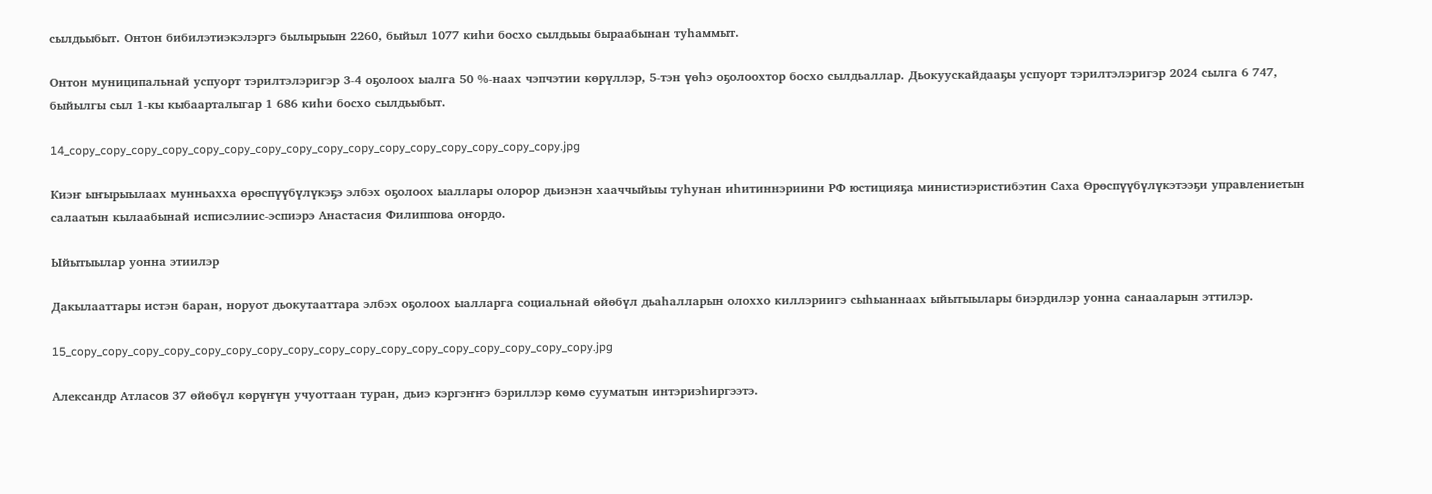сылдьыбыт. Онтон бибилэтиэкэлэргэ былырыын 2260, быйыл 1077 киһи босхо сылдьыы быраабынан туһаммыт.

Онтон муниципальнай успуорт тэрилтэлэригэр 3-4 оҕолоох ыалга 50 %-наах чэпчэтии көрүллэр, 5-тэн үөһэ оҕолоохтор босхо сылдьаллар. Дьокуускайдааҕы успуорт тэрилтэлэригэр 2024 сылга 6 747, быйылгы сыл 1-кы кыбаарталыгар 1 686 киһи босхо сылдьыбыт.

14_copy_copy_copy_copy_copy_copy_copy_copy_copy_copy_copy_copy_copy_copy_copy_copy.jpg

Киэҥ ыҥырыылаах мунньахха өрөспүүбүлүкэҕэ элбэх оҕолоох ыаллары олорор дьиэнэн хааччыйыы туһунан иһитиннэриини РФ юстицияҕа министиэристибэтин Саха Өрөспүүбүлүкэтээҕи управлениетын салаатын кылаабынай исписэлиис-эспиэрэ Анастасия Филиппова оҥордо.

Ыйытыылар уонна этиилэр

Дакылааттары истэн баран, норуот дьокутааттара элбэх оҕолоох ыалларга социальнай өйөбүл дьаһалларын олоххо киллэриигэ сыһыаннаах ыйытыылары биэрдилэр уонна санааларын эттилэр.

15_copy_copy_copy_copy_copy_copy_copy_copy_copy_copy_copy_copy_copy_copy_copy_copy_copy.jpg

Александр Атласов 37 өйөбүл көрүҥүн учуоттаан туран, дьиэ кэргэҥҥэ бэриллэр көмө сууматын интэриэһиргээтэ.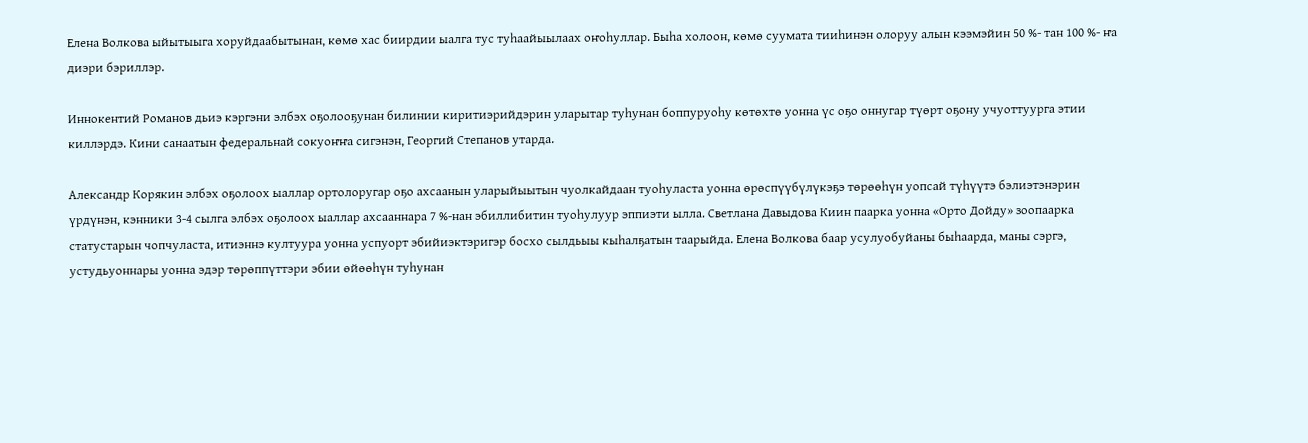Елена Волкова ыйытыыга хоруйдаабытынан, көмө хас биирдии ыалга тус туһаайыылаах оҥоһуллар. Быһа холоон, көмө суумата тииһинэн олоруу алын кээмэйин 50 %- тан 100 %- ҥа диэри бэриллэр.

Иннокентий Романов дьиэ кэргэни элбэх оҕолооҕунан билинии киритиэрийдэрин уларытар туһунан боппуруоһу көтөхтө уонна үс оҕо оннугар түөрт оҕону учуоттуурга этии киллэрдэ. Кини санаатын федеральнай сокуоҥҥа сигэнэн, Георгий Степанов утарда.

Александр Корякин элбэх оҕолоох ыаллар ортолоругар оҕо ахсаанын уларыйыытын чуолкайдаан туоһуласта уонна өрөспүүбүлүкэҕэ төрөөһүн уопсай түһүүтэ бэлиэтэнэрин үрдүнэн, кэнники 3-4 сылга элбэх оҕолоох ыаллар ахсааннара 7 %-нан эбиллибитин туоһулуур эппиэти ылла. Светлана Давыдова Киин паарка уонна «Орто Дойду» зоопаарка статустарын чопчуласта, итиэннэ култуура уонна успуорт эбийиэктэригэр босхо сылдьыы кыһалҕатын таарыйда. Елена Волкова баар усулуобуйаны быһаарда, маны сэргэ, устудьуоннары уонна эдэр төрөппүттэри эбии өйөөһүн туһунан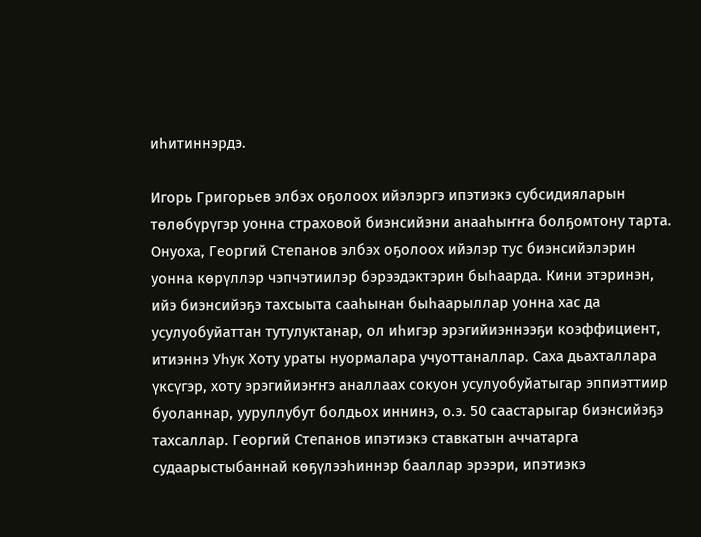иһитиннэрдэ.

Игорь Григорьев элбэх оҕолоох ийэлэргэ ипэтиэкэ субсидияларын төлөбүрүгэр уонна страховой биэнсийэни анааһыҥҥа болҕомтону тарта. Онуоха, Георгий Степанов элбэх оҕолоох ийэлэр тус биэнсийэлэрин уонна көрүллэр чэпчэтиилэр бэрээдэктэрин быһаарда. Кини этэринэн, ийэ биэнсийэҕэ тахсыыта сааһынан быһаарыллар уонна хас да усулуобуйаттан тутулуктанар, ол иһигэр эрэгийиэннээҕи коэффициент, итиэннэ Уһук Хоту ураты нуормалара учуоттаналлар. Саха дьахталлара үксүгэр, хоту эрэгийиэҥҥэ аналлаах сокуон усулуобуйатыгар эппиэттиир буоланнар, ууруллубут болдьох иннинэ, о.э. 50 саастарыгар биэнсийэҕэ тахсаллар. Георгий Степанов ипэтиэкэ ставкатын аччатарга судаарыстыбаннай көҕүлээһиннэр бааллар эрээри, ипэтиэкэ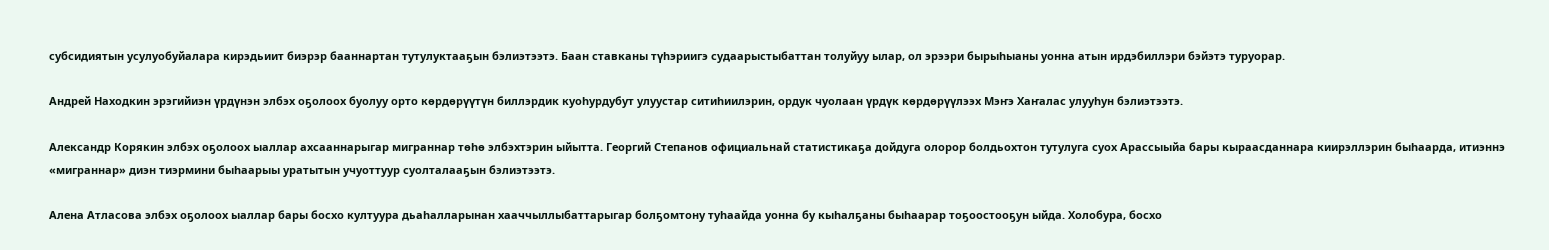субсидиятын усулуобуйалара кирэдьиит биэрэр бааннартан тутулуктааҕын бэлиэтээтэ. Баан ставканы түһэриигэ судаарыстыбаттан толуйуу ылар, ол эрээри бырыһыаны уонна атын ирдэбиллэри бэйэтэ туруорар.

Андрей Находкин эрэгийиэн үрдүнэн элбэх оҕолоох буолуу орто көрдөрүүтүн биллэрдик куоһурдубут улуустар ситиһиилэрин, ордук чуолаан үрдүк көрдөрүүлээх Мэҥэ Хаҥалас улууһун бэлиэтээтэ.

Александр Корякин элбэх оҕолоох ыаллар ахсааннарыгар миграннар төһө элбэхтэрин ыйытта. Георгий Степанов официальнай статистикаҕа дойдуга олорор болдьохтон тутулуга суох Арассыыйа бары кыраасданнара киирэллэрин быһаарда, итиэннэ «миграннар» диэн тиэрмини быһаарыы уратытын учуоттуур суолталааҕын бэлиэтээтэ.

Алена Атласова элбэх оҕолоох ыаллар бары босхо култуура дьаһалларынан хааччыллыбаттарыгар болҕомтону туһаайда уонна бу кыһалҕаны быһаарар тоҕоостооҕун ыйда. Холобура, босхо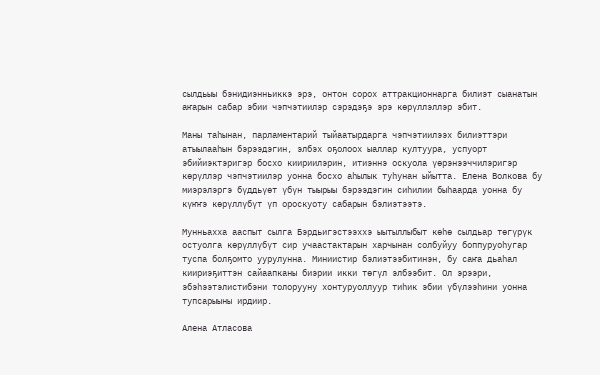сылдьыы бэнидиэнньиккэ эрэ, онтон сорох аттракционнарга билиэт сыанатын аҥарын сабар эбии чэпчэтиилэр сэрэдэҕэ эрэ көрүллэллэр эбит.

Маны таһынан, парламентарий тыйаатырдарга чэпчэтиилээх билиэттэри атыылааһын бэрээдэгин, элбэх оҕолоох ыаллар култуура, успуорт эбийиэктэригэр босхо киириилэрин, итиэннэ оскуола үөрэнээччилэригэр көрүллэр чэпчэтиилэр уонна босхо аһылык туһунан ыйытта. Елена Волкова бу миэрэлэргэ бүддьүөт үбүн тыырыы бэрээдэгин сиһилии быһаарда уонна бу күҥҥэ көрүллүбүт үп ороскуоту сабарын бэлиэтээтэ.

Мунньахха ааспыт сылга Бэрдьигэстээххэ ыытыллыбыт көһө сылдьар төгүрүк остуолга көрүллүбүт сир учаастактарын харчынан солбуйуу боппуруоһугар туспа болҕомто уурулунна. Миниистир бэлиэтээбитинэн, бу саҥа дьаһал киириэҕиттэн сайаапканы биэрии икки төгүл элбээбит. Ол эрээри, эбэһээтэлистибэни толорууну хонтуруоллуур тиһик эбии үбүлээһини уонна тупсарыыны ирдиир.

Алена Атласова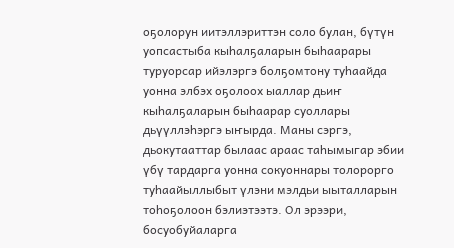оҕолорун иитэллэриттэн соло булан, бүтүн уопсастыба кыһалҕаларын быһаарары туруорсар ийэлэргэ болҕомтону туһаайда уонна элбэх оҕолоох ыаллар дьиҥ кыһалҕаларын быһаарар суоллары дьүүллэһэргэ ыҥырда. Маны сэргэ, дьокутааттар былаас араас таһымыгар эбии үбү тардарга уонна сокуоннары толорорго туһаайыллыбыт үлэни мэлдьи ыыталларын тоһоҕолоон бэлиэтээтэ. Ол эрээри, босуобуйаларга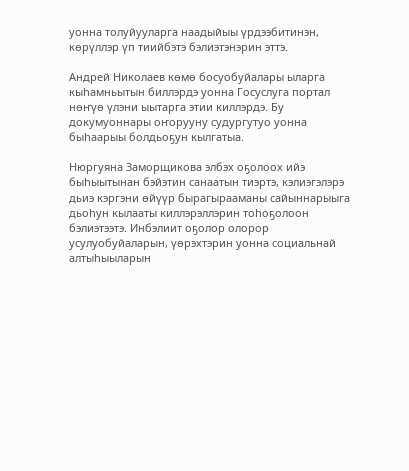уонна толуйууларга наадыйыы үрдээбитинэн, көрүллэр үп тиийбэтэ бэлиэтэнэрин эттэ.

Андрей Николаев көмө босуобуйалары ыларга кыһамньытын биллэрдэ уонна Госуслуга портал нөҥүө үлэни ыытарга этии киллэрдэ. Бу докумуоннары оҥорууну судургутуо уонна быһаарыы болдьоҕун кылгатыа.

Нюргуяна Заморщикова элбэх оҕолоох ийэ быһыытынан бэйэтин санаатын тиэртэ, кэлиэгэлэрэ дьиэ кэргэни өйүүр бырагырааманы сайыннарыыга дьоһун кылааты киллэрэллэрин тоһоҕолоон бэлиэтээтэ. Инбэлиит оҕолор олорор усулуобуйаларын, үөрэхтэрин уонна социальнай алтыһыыларын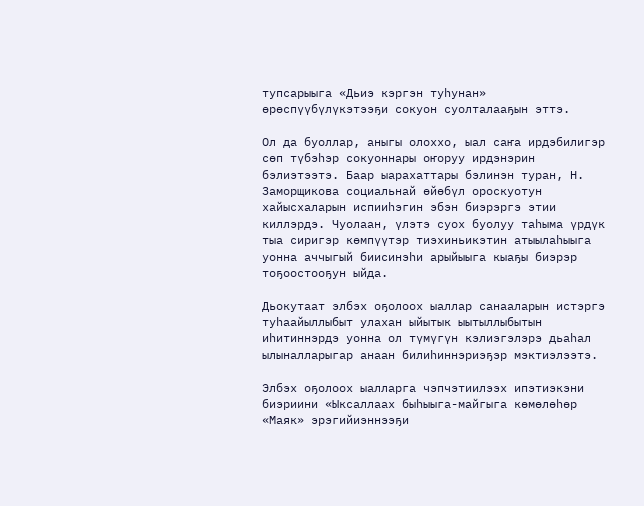тупсарыыга «Дьиэ кэргэн туһунан» өрөспүүбүлүкэтээҕи сокуон суолталааҕын эттэ.

Ол да буоллар, аныгы олоххо, ыал саҥа ирдэбилигэр сөп түбэһэр сокуоннары оҥоруу ирдэнэрин бэлиэтээтэ. Баар ыарахаттары бэлинэн туран, Н. Заморщикова социальнай өйөбүл ороскуотун хайысхаларын испииһэгин эбэн биэрэргэ этии киллэрдэ. Чуолаан, үлэтэ суох буолуу таһыма үрдүк тыа сиригэр көмпүүтэр тиэхиньикэтин атыылаһыыга уонна аччыгый биисинэһи арыйыыга кыаҕы биэрэр тоҕоостооҕун ыйда.

Дьокутаат элбэх оҕолоох ыаллар санааларын истэргэ туһаайыллыбыт улахан ыйытык ыытыллыбытын иһитиннэрдэ уонна ол түмүгүн кэлиэгэлэрэ дьаһал ылыналларыгар анаан билиһиннэриэҕэр мэктиэлээтэ.

Элбэх оҕолоох ыалларга чэпчэтиилээх ипэтиэкэни биэриини «Ыксаллаах быһыыга-майгыга көмөлөһөр «Маяк» эрэгийиэннээҕи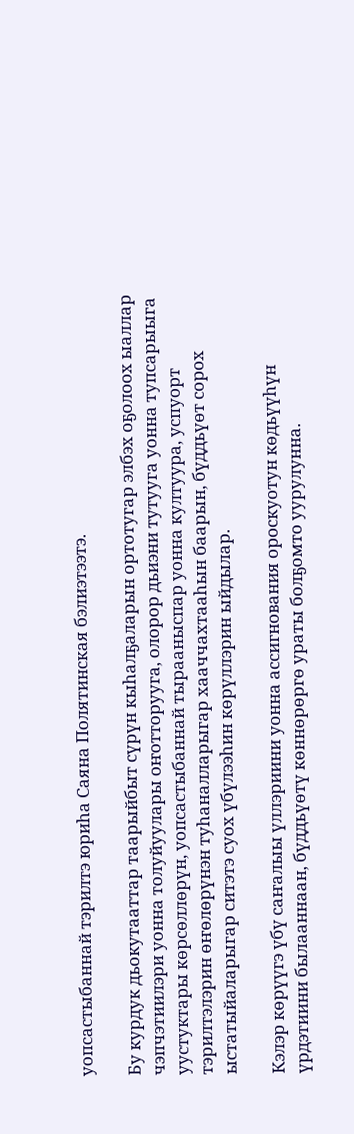уопсастыбаннай тэрилтэ юриһа Саяна Полятинская бэлиэтээтэ.

Бу курдук дьокутааттар таарыйбыт сүрүн кыһалҕаларын ортотугар элбэх оҕолоох ыаллар чэпчэтиилэри уонна толуйуулары оҥотторууга, олорор дьиэни тутууга уонна тупсарыыга уустуктары көрсөллөрүн, уопсастыбаннай тырааныспар уонна култуура, успуорт тэрилтэлэрин өҥөлөрүнэн туһаналларыгар хааччахтааһын баарын, бүддьүөт сорох ыстатыйаларыгар ситэтэ суох үбүлээһин көрүллэрин ыйдылар.

Кэлэр көрүүгэ үбү саҥалыы үллэриини уонна ассигнования ороскуотун көдьүүһүн үрдэтиини былааннаан, бүддьүөтү көннөрөргө ураты болҕомто уурулунна.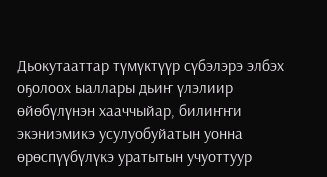Дьокутааттар түмүктүүр сүбэлэрэ элбэх оҕолоох ыаллары дьиҥ үлэлиир өйөбүлүнэн хааччыйар, билиҥҥи экэниэмикэ усулуобуйатын уонна өрөспүүбүлүкэ уратытын учуоттуур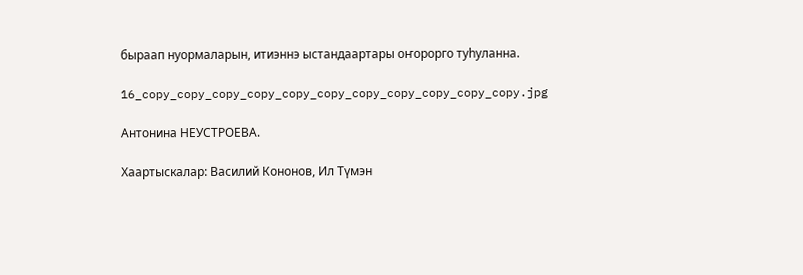быраап нуормаларын, итиэннэ ыстандаартары оҥорорго туһуланна.

16_copy_copy_copy_copy_copy_copy_copy_copy_copy_copy_copy.jpg

Антонина НЕУСТРОЕВА.

Хаартыскалар: Василий Кононов, Ил Түмэн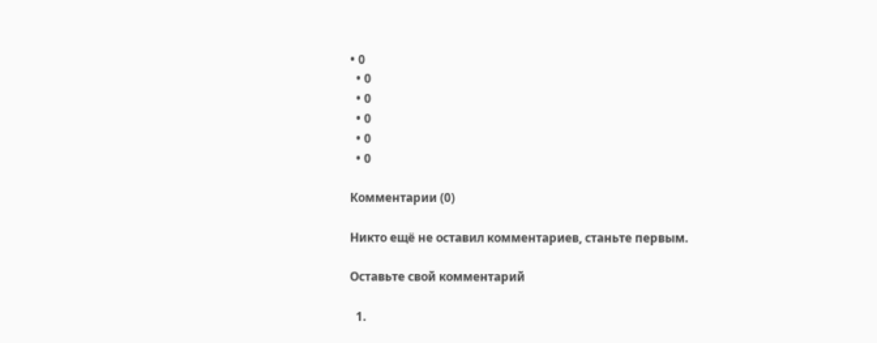• 0
  • 0
  • 0
  • 0
  • 0
  • 0

Комментарии (0)

Никто ещё не оставил комментариев, станьте первым.

Оставьте свой комментарий

  1.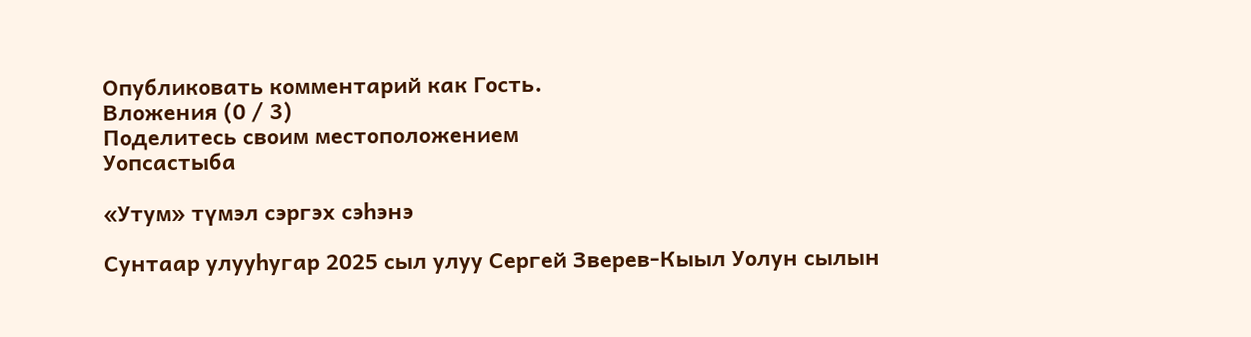Опубликовать комментарий как Гость.
Вложения (0 / 3)
Поделитесь своим местоположением
Уопсастыба

«Утум» түмэл сэргэх сэһэнэ

Сунтаар улууһугар 2025 сыл улуу Сергей Зверев-Кыыл Уолун сылын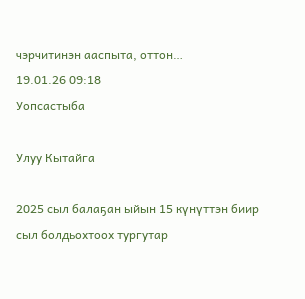чэрчитинэн ааспыта, оттон…
19.01.26 09:18
Уопсастыба

Улуу Кытайга

2025 сыл балаҕан ыйын 15 күнүттэн биир сыл болдьохтоох тургутар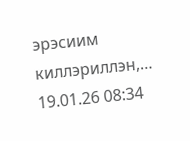эрэсиим киллэриллэн,…
19.01.26 08:34